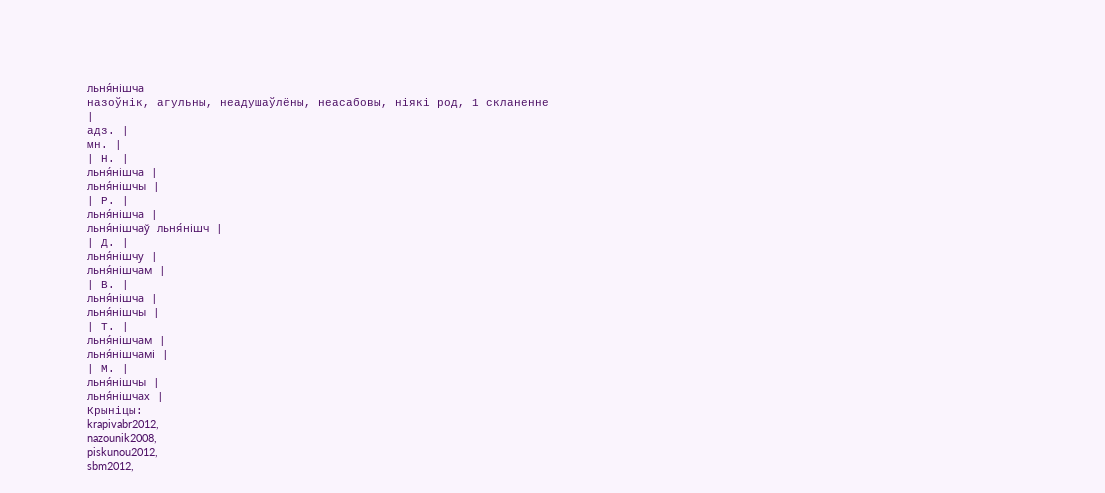льня́нішча
назоўнік, агульны, неадушаўлёны, неасабовы, ніякі род, 1 скланенне
|
адз. |
мн. |
| Н. |
льня́нішча |
льня́нішчы |
| Р. |
льня́нішча |
льня́нішчаў льня́нішч |
| Д. |
льня́нішчу |
льня́нішчам |
| В. |
льня́нішча |
льня́нішчы |
| Т. |
льня́нішчам |
льня́нішчамі |
| М. |
льня́нішчы |
льня́нішчах |
Крыніцы:
krapivabr2012,
nazounik2008,
piskunou2012,
sbm2012,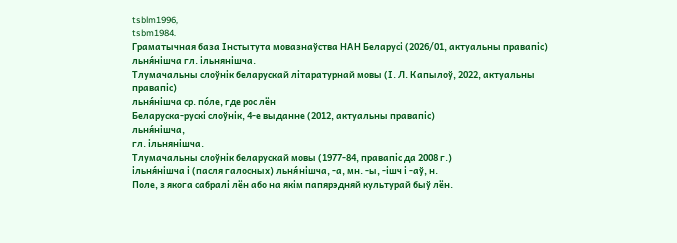tsblm1996,
tsbm1984.
Граматычная база Інстытута мовазнаўства НАН Беларусі (2026/01, актуальны правапіс)
льня́нішча гл. ільнянішча.
Тлумачальны слоўнік беларускай літаратурнай мовы (І. Л. Капылоў, 2022, актуальны правапіс)
льня́нішча ср. по́ле, где рос лён
Беларуска-рускі слоўнік, 4-е выданне (2012, актуальны правапіс)
льня́нішча,
гл. ільнянішча.
Тлумачальны слоўнік беларускай мовы (1977-84, правапіс да 2008 г.)
ільня́нішча і (пасля галосных) льня́нішча, -а, мн. -ы, -ішч і -аў, н.
Поле, з якога сабралі лён або на якім папярэдняй культурай быў лён.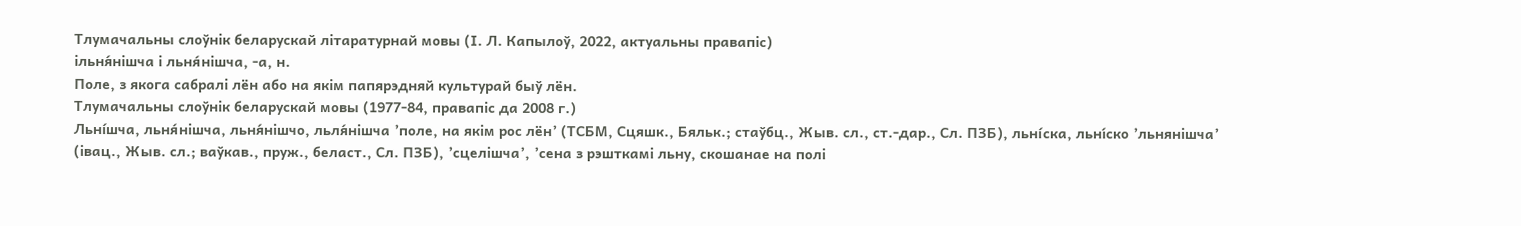Тлумачальны слоўнік беларускай літаратурнай мовы (І. Л. Капылоў, 2022, актуальны правапіс)
ільня́нішча і льня́нішча, ‑а, н.
Поле, з якога сабралі лён або на якім папярэдняй культурай быў лён.
Тлумачальны слоўнік беларускай мовы (1977-84, правапіс да 2008 г.)
Льні́шча, льня́нішча, льня́нішчо, льля́нішча ’поле, на якім рос лён’ (ТСБМ, Сцяшк., Бяльк.; стаўбц., Жыв. сл., ст.-дар., Сл. ПЗБ), льні́ска, льні́ско ’льнянішча’ (івац., Жыв. сл.; ваўкав., пруж., беласт., Сл. ПЗБ), ’сцелішча’, ’сена з рэшткамі льну, скошанае на полі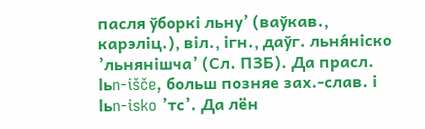пасля ўборкі льну’ (ваўкав., карэліц.), віл., ігн., даўг. льня́ніско ’льнянішча’ (Сл. ПЗБ). Да прасл. lьn‑išče, больш позняе зах.-слав. і lьn‑isko ’тс’. Да лён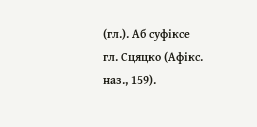(гл.). Аб суфіксе гл. Сцяцко (Афікс. наз., 159).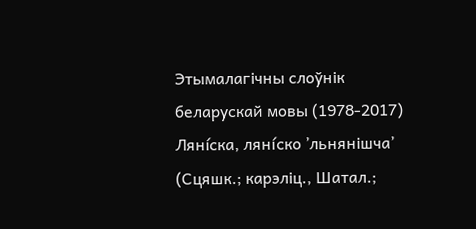Этымалагічны слоўнік беларускай мовы (1978-2017)
Ляні́ска, ляні́ско ’льнянішча’ (Сцяшк.; карэліц., Шатал.;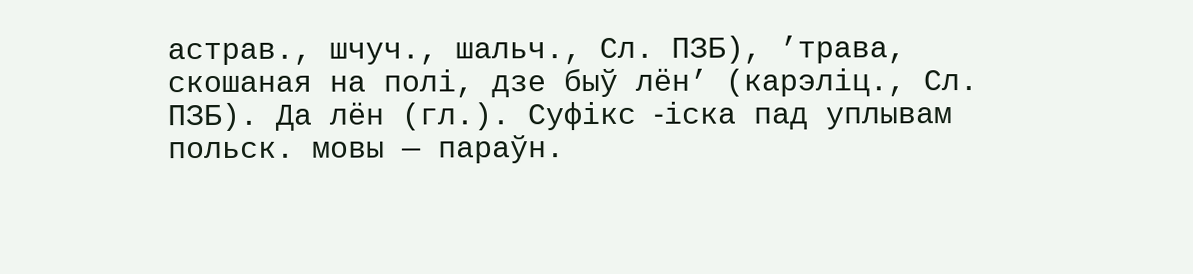астрав., шчуч., шальч., Сл. ПЗБ), ’трава, скошаная на полі, дзе быў лён’ (карэліц., Сл. ПЗБ). Да лён (гл.). Суфікс ‑іска пад уплывам польск. мовы — параўн.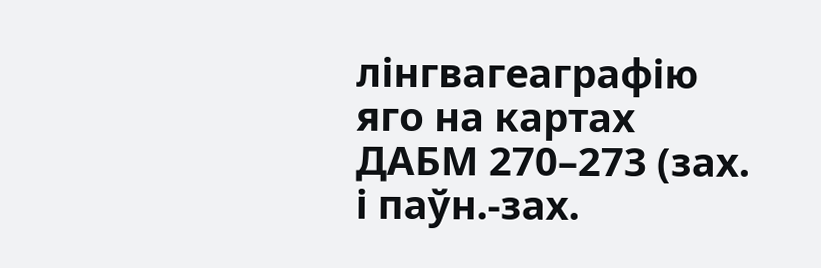лінгвагеаграфію яго на картах ДАБМ 270–273 (зах. і паўн.-зах.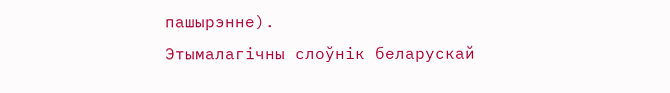пашырэнне).
Этымалагічны слоўнік беларускай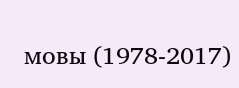мовы (1978-2017)